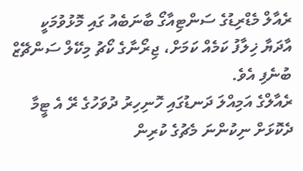ރެއާލް މެޑްރިޑުގެ ސަންޓިއާގޯ ބާނަބެއު ގައި މޮޅުވުމަކީ އާދަޔާ ޚިލާފު ކަމެއް ކަމަށް، ޖިރޯނާގެ ކޯޗު މިކޭލް ސަންޗޭޒް ބުނެފި އެވެ.
ރެއާލްގެ އަމިއްލަ ދަނޑުގައި ހޮނިހިރު ދުވަހުގެ ރޭ އެ ޓީމާ ދެކޮޅަށް ނިކުންނަ މެޗުގެ ކުރިން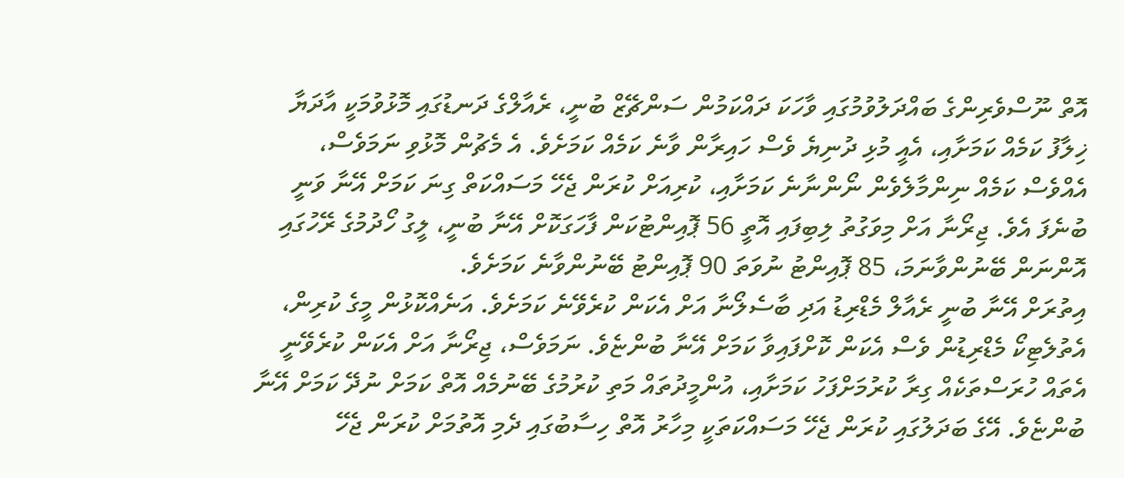އޮތް ނޫސްވެރިންގެ ބައްދަލުވުމުގައި ވާހަކަ ދައްކަމުން ސަންޗޭޒް ބުނީ، ރެއާލްގެ ދަނޑުގައި މޮޅުވުމަކީ އާދަޔާ ޚިލާފު ކަމެއް ކަމަށާއި، އެއީ މުޅި ދުނިޔެ ވެސް ހައިރާން ވާނެ ކަމެއް ކަމަށެވެ. އެ މެޗުން މޮޅުވި ނަމަވެސް، އެއްވެސް ކަމެއް ނިންމާލެވެން ނޯންނާނެ ކަމަށާއި، ކުރިއަށް ކުރަން ޖެހޭ މަސައްކަތް ގިނަ ކަމަށް އޭނާ ވަނީ ބުނެފަ އެވެ. ޖިރޯނާ އަށް މިވަގުތު ލިބިފައި އޮތީ 56 ޕޮއިންޓުކަން ފާހަގަކޮށް އޭނާ ބުނީ، ލީގު ހޯދުމުގެ ރޭހުގައި އޮންނަން ބޭނުންވާނަމަ، 85 ޕޮއިންޓު ނުވަތަ 90 ޕޮއިންޓު ބޭނުންވާނެ ކަމަށެވެ.
އިތުރަށް އޭނާ ބުނީ ރެއާލް މެޑްރިޑު އަދި ބާސެލޯނާ އަށް އެކަން ކުރެވޭނެ ކަމަށެވެ. އަނެއްކޮޅުން މީގެ ކުރިން، އެތުލެޓިކޯ މެޑްރިޑުން ވެސް އެކަން ކޮށްފައިވާ ކަމަށް އޭނާ ބުންޏެވެ. ނަމަވެސް، ޖިރޯނާ އަށް އެކަން ކުރެވޭނީ އެތައް ހުރަސްތަކެއް ގިރާ ކުރުމަށްފަހު ކަމަށާއި، އުންމީދުތައް މަތި ކުރުމުގެ ބޭނުމެއް އޮތް ކަމަށް ނުދޭ ކަމަށް އޭނާ ބުންޏެވެ. އޭގެ ބަދަލުގައި ކުރަން ޖެހޭ މަސައްކަތަކީ މިހާރު އޮތް ހިސާބުގައި ދެމި އޮތުމަށް ކުރަން ޖެހޭ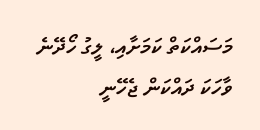މަސައްކަތް ކަމަށާއި، ލީގު ހޯދޭނެ ވާހަކަ ދައްކަން ޖެހޭނީ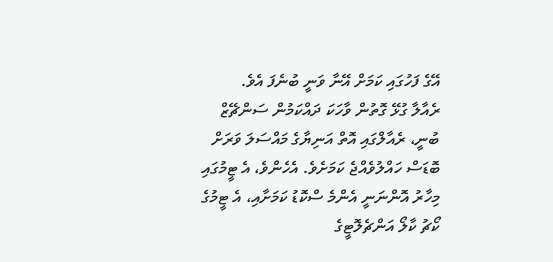އޭގެ ފަހުގައި ކަމަށް އޭނާ ވަނީ ބުނެފަ އެވެ.
ރެއާލާ ގުޅޭ ގޮތުން ވާހަކަ ދައްކަމުން ސަންޗޭޒް ބުނީ، ރެއާލްގައި އޮތް އަނިޔާގެ މައްސަލަ ވަރަށް ބޮޑަސް ހައްލުވެއްޖެ ކަމަށެވެ. އެހެންވެ، އެ ޓީމުގައި މިހާރު އޮންނަނީ އެންމެ ސްކޮޑު ކަމަށާއި، އެ ޓީމުގެ ކޯޗު ކާލޯ އަންޗެލޮޓީގެ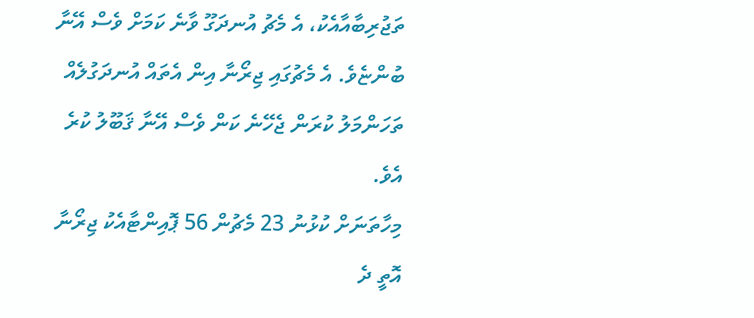ތަޖުރިބާއާއެކު، އެ މެޗު އުނދަގޫ ވާނެ ކަމަށް ވެސް އޭނާ ބުންޏެވެ. އެ މެޗުގައި ޖިރޯނާ އިން އެތައް އުނދަގުލެއް ތަހަންމަލު ކުރަން ޖެހޭނެ ކަން ވެސް އޭނާ ޤަބޫލު ކުރެ އެވެ.
މިހާތަނަށް ކުޅުނު 23 މެޗުން 56 ޕޮއިންޓާއެކު ޖިރޯނާ އޮތީ ދެ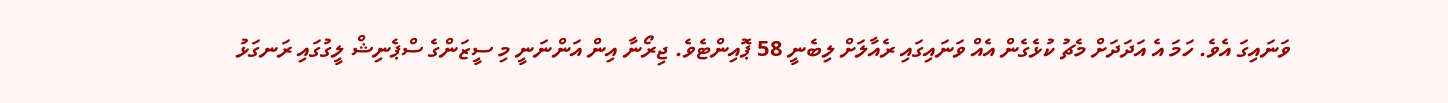ވަނައިގަ އެވެ. ހަމަ އެ އަދަދަށް މެޗު ކުޅެގެން އެއް ވަނައިގައި ރެއާލަށް ލިބެނީ 58 ޕޮއިންޓެވެ. ޖިރޯނާ އިން އަންނަނީ މި ސީޒަންގެ ސްޕެނިޝް ލީގުގައި ރަނގަޅު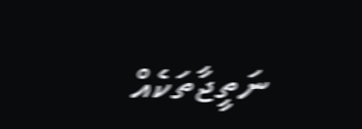ނަތީޖާތަކެއް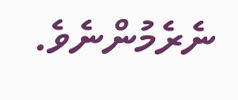ނެރެމުންނެވެ.